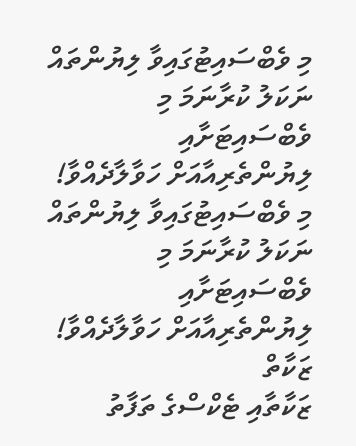މި ވެބްސައިޓުގައިވާ ލިޔުންތައް ނަކަލު ކުރާނަމަ މި ވެބްސައިޓަށާއި ލިޔުންތެރިއާއަށް ހަވާލާދެއްވާ!
މި ވެބްސައިޓުގައިވާ ލިޔުންތައް ނަކަލު ކުރާނަމަ މި ވެބްސައިޓަށާއި ލިޔުންތެރިއާއަށް ހަވާލާދެއްވާ!
ޒަކާތް
ޒަކާތާއި ޓެކްސްގެ ތަފާތު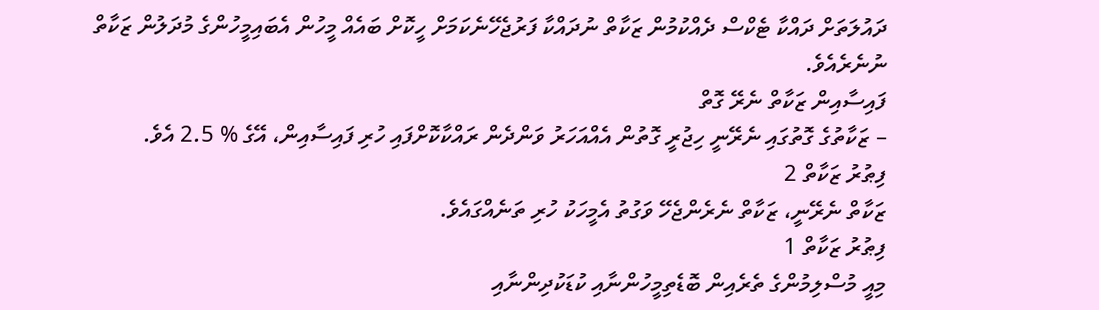ދައުލަތަށް ދައްކާ ޓެކްސް ދެއްކުމުން ޒަކާތް ނުދައްކާ ފަރުޖެހޭނެކަމަށް ހީކޮށް ބައެއް މީހުން އެބައިމީހުންގެ މުދަލުން ޒަކާތް ނުނެރެއެވެ.
ފައިސާއިން ޒަކާތް ނެރޭ ގޮތް
– ޒަކާތުގެ ގޮތުގައި ނެރޭނީ ހިޖުރީ ގޮތުން އެއްއަހަރު ވަންދެން ރައްކާކޮށްފައި ހުރި ފައިސާއިން، އޭގެ % 2.5 އެވެ.
ފިޠުރު ޒަކާތް 2
ޒަކާތް ނެރޭނީ، ޒަކާތް ނެރެންޖެހޭ ވަގުތު އެމީހަކު ހުރި ތަނެއްގައެވެ.
ފިޠުރު ޒަކާތް 1
މިއީ މުސްލިމުންގެ ތެރެއިން ބޮޑެތިމީހުންނާއި ކުޑަކުދިންނާއި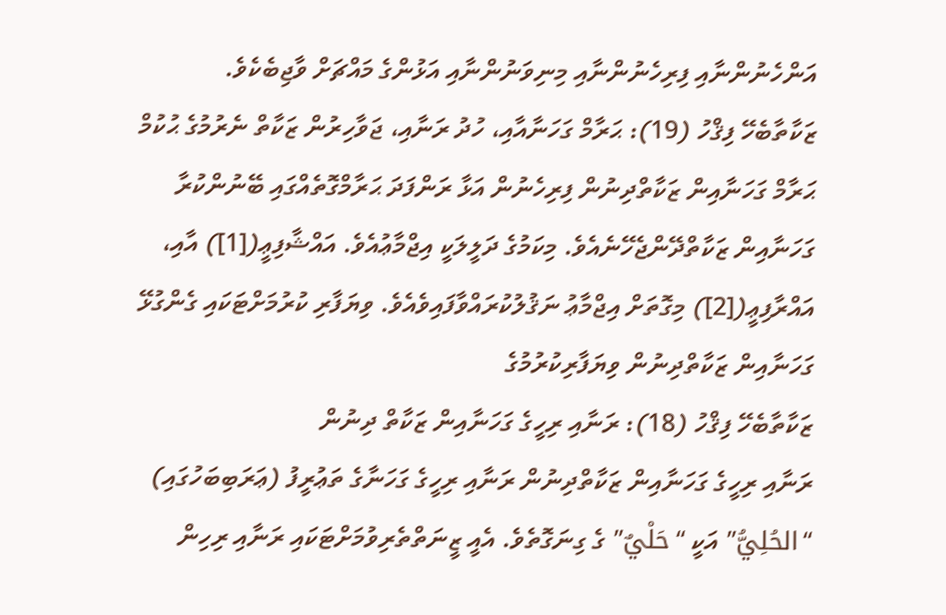އަންހެނުންނާއި ފިރިހެނުންނާއި މިނިވަނުންނާއި އަޅުންގެ މައްޗަށް ވާޖިބެކެވެ.
ޒަކާތާބެހޭ ފިޤްހު (19): ޙަރާމް ގަހަނާއާއި، ހުދު ރަނާއި، ޖަވާހިރުން ޒަކާތް ނެރުމުގެ ޙުކުމް
ޙަރާމް ގަހަނާއިން ޒަކާތްދިނުން ފިރިހެނުން އަޅާ ރަންފަދަ ޙަރާމްގޮތެއްގައި ބޭނުންކުރާ ގަހަނާއިން ޒަކާތްދޭންޖެހޭނެއެވެ. މިކަމުގެ ދަލީލަކީ އިޖްމާޢުއެވެ. އައްޝާފިޢީ([1]) އާއި، އައްރާފިޢީ([2]) މިގޮތަށް އިޖްމާޢު ނަޤުލުކުރައްވާފައިވެއެވެ. ވިޔަފާރި ކުރުމަށްޓަކައި ގެންގުޅޭ ގަހަނާއިން ޒަކާތްދިނުން ވިޔަފާރިކުރުމުގެ
ޒަކާތާބެހޭ ފިޤްހު (18): ރަނާއި ރިހީގެ ގަހަނާއިން ޒަކާތް ދިނުން
ރަނާއި ރިހީގެ ގަހަނާއިން ޒަކާތްދިނުން ރަނާއި ރިހީގެ ގަހަނާގެ ތަޢުރީފު (ޢަރަބިބަހުގައި) “الحُلِيُّ” އަކީ “حَلْيٌ” ގެ ގިނަގޮތެވެ. އެއީ ޒީނަތްތެރިވުމަށްޓަކައި ރަނާއި ރިހިން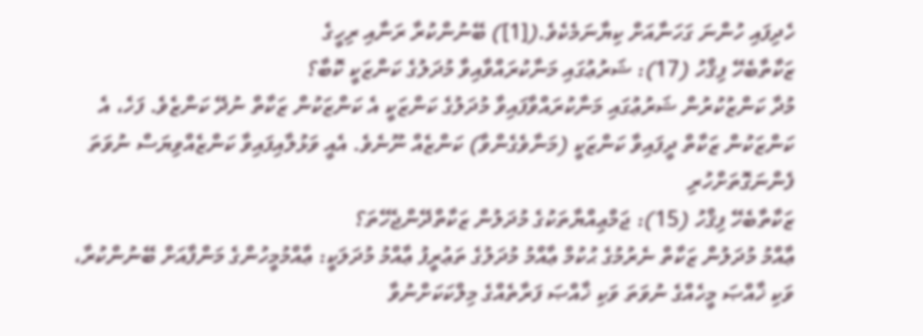ހެދިފައި ހުންނަ ގަހަނާއަށް ކިޔާނަމެކެވެ.([1]) ބޭނުންކުރާ ރަނާއި ރިހީގެ
ޒަކާތާބެހޭ ފިޤްހު (17): ޝަރުޢުގައި މަނާކުރައްވާއިވާ މުދަލުގެ ކަންޒަކީ ކޮބާ؟
މުދާ ކަންޒުކުރުން ޝަރުޢުގައި މަނާކުރައްވާފައިވާ މުދަލުގެ ކަންޒަކީ އެ ކަންޒަކުން ޒަކާތް ނުދޭ ކަންޒެވެ. ފަހެ، އެ ކަންޒަކުން ޒަކާތް ދީފައިވާ ކަންޒަކީ (މަނާވެގެންވާ) ކަންޒެއް ނޫނެވެ. އެއީ ވަޅުލާއިފައިވާ ކަންޒެއްވިޔަސް ނުވަތަ ފެންނަގޮތަށްހުރި
ޒަކާތާބެހޭ ފިޤްހު (15): ޖަމްޢިއްޔާތަކުގެ މުދަލުން ޒަކާތްދޭންޖެހޭތަ؟
ޢާއްމު މުދަލުން ޒަކާތް ނެރުމުގެ ޙުކުމް ޢާއްމު މުދަލުގެ ތަޢުރީފު ޢާއްމު މުދަލަކީ: ޢާއްމުމީހުންގެ މަންފާއަށް ބޭނުންކުރާ، ވަކި ޚާއްޞަ މީހެއްގެ ނުވަތަ ވަކި ޚާއްޞަ ފަރާތެއްގެ މިލްކަކަށްނުވާ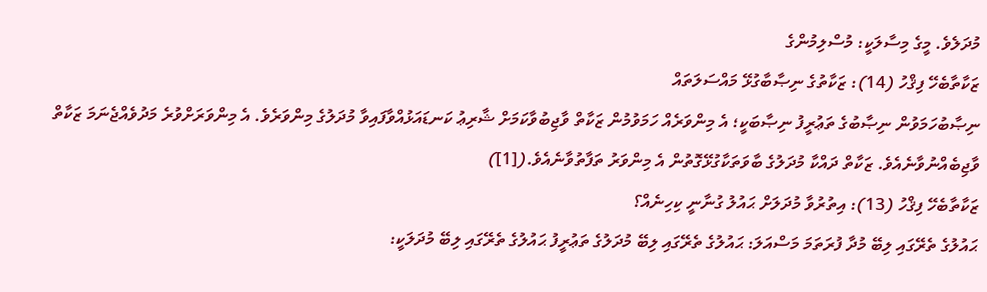މުދަލެވެ. މީގެ މިސާލަކީ: މުސްލިމުންގެ
ޒަކާތާބެހޭ ފިޤްހު (14): ޒަކާތުގެ ނިޞާބާގުޅޭ މައްސަލަތައް
ނިޞާބުހަމަވުން ނިޞާބުގެ ތަޢުރީފު ނިޞާބަކީ؛ އެ މިންވަރެއް ހަމަވުމުން ޒަކާތް ވާޖިބުވާކަމަށް ޝާރިޢު ކަނޑައަޅުއްވާފައިވާ މުދަލުގެ މިންވަރެވެ. އެ މިންވަރަށްވުރެ މަދުވެއްޖެނަމަ ޒަކާތް ވާޖިބެއްނުވާނެއެވެ. ޒަކާތް ދައްކާ މުދަލުގެ ބާވަތަކާގުޅޭގޮތުން އެ މިންވަރު ތަފާތުވާނެއެވެ.([1])
ޒަކާތާބެހޭ ފިޤްހު (13): އިތުރުވާ މުދަލަށް ޙައުލު ގުނާނީ ކިހިނެއް؟
ޙައުލުގެ ތެރޭގައި ލިބޭ މުދާ ފުރަތަމަ މަސްއަލަ: ޙައުލުގެ ތެރޭގައި ލިބޭ މުދަލުގެ ތަޢުރީފު ޙައުލުގެ ތެރޭގައި ލިބޭ މުދަލަކީ: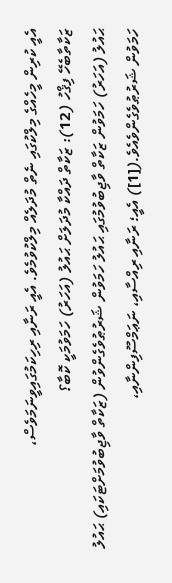އެއީ ކުރިން މީހެއްގެ މިލްކުގައި ނެތް މުދަލެއް މިލްކުވުމެވެ. އެއީ ރަނާއި ރިހިކަމުގައިވީނަމަވެސް،
ޒަކާތާބެހޭ ފިޤްހު (12): ޒަކާތް ދައްކާ މުދަލަށް ޙައުލު (އަހަރު) ހަމަވުމަކީ ކޮބާ؟
ޙައުލު (އަހަރު) ހަމަވުން ޒަކާތް ވާޖިބުވުމުގައި ޙައުލު ހަމަވުން ޝަރުޠުވެގެންވުން (ޒަކާތް ވާޖިބުވުމަށްޓަކައި) ޙައުލު ހަމަވުން ޝަރުޠުވެގެންވެއެވެ.([1]) އެއީ؛ ރަނާއި ރިއްސާއި، ނަޢަމްސޫފިންނާއި،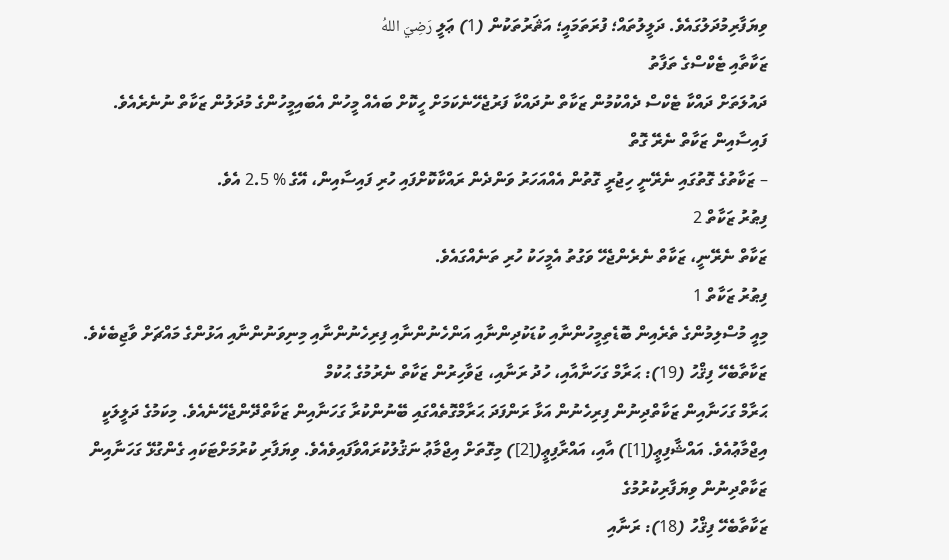ވިޔަފާރިމުދަލުގައެވެ. ދަލީލުތައް؛ ފުރަތަމައީ؛ އަޘަރުތަކުން (1) ޢަލީ رَضِيَ اللهُ
ޒަކާތާއި ޓެކްސްގެ ތަފާތު
ދައުލަތަށް ދައްކާ ޓެކްސް ދެއްކުމުން ޒަކާތް ނުދައްކާ ފަރުޖެހޭނެކަމަށް ހީކޮށް ބައެއް މީހުން އެބައިމީހުންގެ މުދަލުން ޒަކާތް ނުނެރެއެވެ.
ފައިސާއިން ޒަކާތް ނެރޭ ގޮތް
– ޒަކާތުގެ ގޮތުގައި ނެރޭނީ ހިޖުރީ ގޮތުން އެއްއަހަރު ވަންދެން ރައްކާކޮށްފައި ހުރި ފައިސާއިން، އޭގެ % 2.5 އެވެ.
ފިޠުރު ޒަކާތް 2
ޒަކާތް ނެރޭނީ، ޒަކާތް ނެރެންޖެހޭ ވަގުތު އެމީހަކު ހުރި ތަނެއްގައެވެ.
ފިޠުރު ޒަކާތް 1
މިއީ މުސްލިމުންގެ ތެރެއިން ބޮޑެތިމީހުންނާއި ކުޑަކުދިންނާއި އަންހެނުންނާއި ފިރިހެނުންނާއި މިނިވަނުންނާއި އަޅުންގެ މައްޗަށް ވާޖިބެކެވެ.
ޒަކާތާބެހޭ ފިޤްހު (19): ޙަރާމް ގަހަނާއާއި، ހުދު ރަނާއި، ޖަވާހިރުން ޒަކާތް ނެރުމުގެ ޙުކުމް
ޙަރާމް ގަހަނާއިން ޒަކާތްދިނުން ފިރިހެނުން އަޅާ ރަންފަދަ ޙަރާމްގޮތެއްގައި ބޭނުންކުރާ ގަހަނާއިން ޒަކާތްދޭންޖެހޭނެއެވެ. މިކަމުގެ ދަލީލަކީ އިޖްމާޢުއެވެ. އައްޝާފިޢީ([1]) އާއި، އައްރާފިޢީ([2]) މިގޮތަށް އިޖްމާޢު ނަޤުލުކުރައްވާފައިވެއެވެ. ވިޔަފާރި ކުރުމަށްޓަކައި ގެންގުޅޭ ގަހަނާއިން ޒަކާތްދިނުން ވިޔަފާރިކުރުމުގެ
ޒަކާތާބެހޭ ފިޤްހު (18): ރަނާއި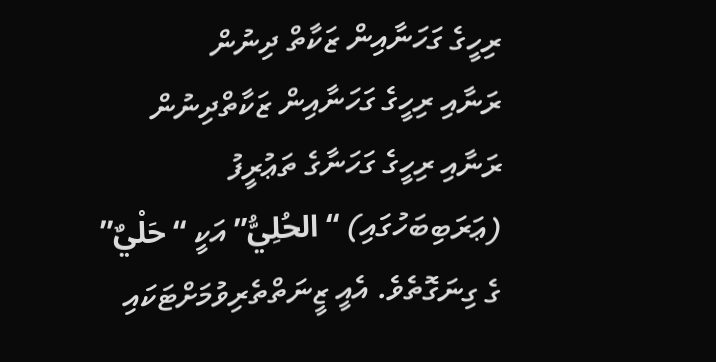ރިހީގެ ގަހަނާއިން ޒަކާތް ދިނުން
ރަނާއި ރިހީގެ ގަހަނާއިން ޒަކާތްދިނުން ރަނާއި ރިހީގެ ގަހަނާގެ ތަޢުރީފު (ޢަރަބިބަހުގައި) “الحُلِيُّ” އަކީ “حَلْيٌ” ގެ ގިނަގޮތެވެ. އެއީ ޒީނަތްތެރިވުމަށްޓަކައި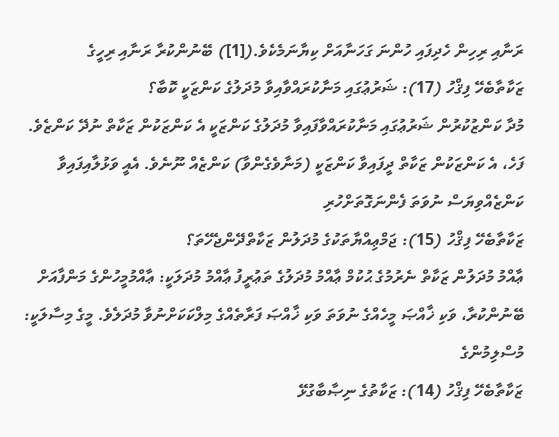ރަނާއި ރިހިން ހެދިފައި ހުންނަ ގަހަނާއަށް ކިޔާނަމެކެވެ.([1]) ބޭނުންކުރާ ރަނާއި ރިހީގެ
ޒަކާތާބެހޭ ފިޤްހު (17): ޝަރުޢުގައި މަނާކުރައްވާއިވާ މުދަލުގެ ކަންޒަކީ ކޮބާ؟
މުދާ ކަންޒުކުރުން ޝަރުޢުގައި މަނާކުރައްވާފައިވާ މުދަލުގެ ކަންޒަކީ އެ ކަންޒަކުން ޒަކާތް ނުދޭ ކަންޒެވެ. ފަހެ، އެ ކަންޒަކުން ޒަކާތް ދީފައިވާ ކަންޒަކީ (މަނާވެގެންވާ) ކަންޒެއް ނޫނެވެ. އެއީ ވަޅުލާއިފައިވާ ކަންޒެއްވިޔަސް ނުވަތަ ފެންނަގޮތަށްހުރި
ޒަކާތާބެހޭ ފިޤްހު (15): ޖަމްޢިއްޔާތަކުގެ މުދަލުން ޒަކާތްދޭންޖެހޭތަ؟
ޢާއްމު މުދަލުން ޒަކާތް ނެރުމުގެ ޙުކުމް ޢާއްމު މުދަލުގެ ތަޢުރީފު ޢާއްމު މުދަލަކީ: ޢާއްމުމީހުންގެ މަންފާއަށް ބޭނުންކުރާ، ވަކި ޚާއްޞަ މީހެއްގެ ނުވަތަ ވަކި ޚާއްޞަ ފަރާތެއްގެ މިލްކަކަށްނުވާ މުދަލެވެ. މީގެ މިސާލަކީ: މުސްލިމުންގެ
ޒަކާތާބެހޭ ފިޤްހު (14): ޒަކާތުގެ ނިޞާބާގުޅޭ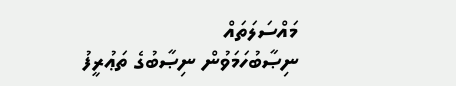މައްސަލަތައް
ނިޞާބުހަމަވުން ނިޞާބުގެ ތަޢުރީފު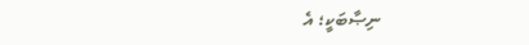ނިޞާބަކީ؛ އެ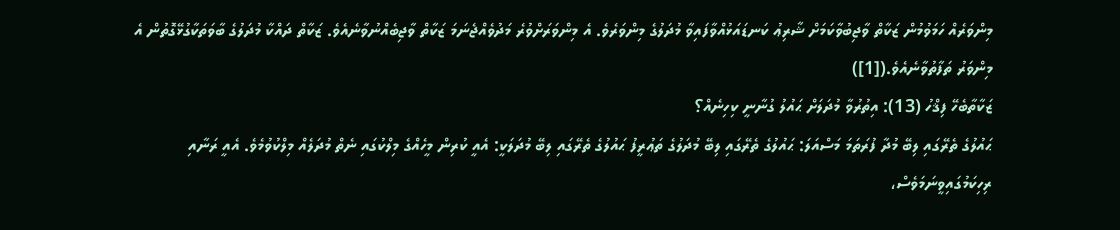މިންވަރެއް ހަމަވުމުން ޒަކާތް ވާޖިބުވާކަމަށް ޝާރިޢު ކަނޑައަޅުއްވާފައިވާ މުދަލުގެ މިންވަރެވެ. އެ މިންވަރަށްވުރެ މަދުވެއްޖެނަމަ ޒަކާތް ވާޖިބެއްނުވާނެއެވެ. ޒަކާތް ދައްކާ މުދަލުގެ ބާވަތަކާގުޅޭގޮތުން އެ މިންވަރު ތަފާތުވާނެއެވެ.([1])
ޒަކާތާބެހޭ ފިޤްހު (13): އިތުރުވާ މުދަލަށް ޙައުލު ގުނާނީ ކިހިނެއް؟
ޙައުލުގެ ތެރޭގައި ލިބޭ މުދާ ފުރަތަމަ މަސްއަލަ: ޙައުލުގެ ތެރޭގައި ލިބޭ މުދަލުގެ ތަޢުރީފު ޙައުލުގެ ތެރޭގައި ލިބޭ މުދަލަކީ: އެއީ ކުރިން މީހެއްގެ މިލްކުގައި ނެތް މުދަލެއް މިލްކުވުމެވެ. އެއީ ރަނާއި ރިހިކަމުގައިވީނަމަވެސް،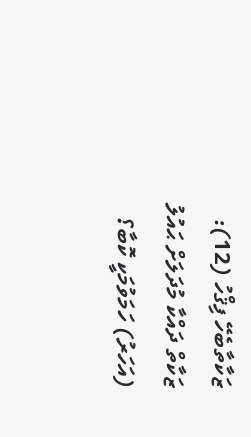ޒަކާތާބެހޭ ފިޤްހު (12): ޒަކާތް ދައްކާ މުދަލަށް ޙައުލު (އަހަރު) ހަމަވުމަކީ ކޮބާ؟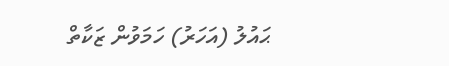ޙައުލު (އަހަރު) ހަމަވުން ޒަކާތް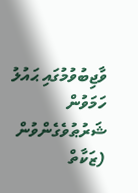ވާޖިބުވުމުގައި ޙައުލު ހަމަވުން ޝަރުޠުވެގެންވުން (ޒަކާތް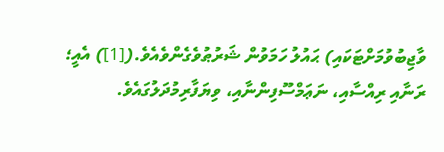ވާޖިބުވުމަށްޓަކައި) ޙައުލު ހަމަވުން ޝަރުޠުވެގެންވެއެވެ.([1]) އެއީ؛ ރަނާއި ރިއްސާއި، ނަޢަމްސޫފިންނާއި، ވިޔަފާރިމުދަލުގައެވެ.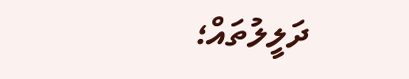ދަލީލުތައް؛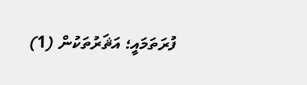ފުރަތަމައީ؛ އަޘަރުތަކުން (1)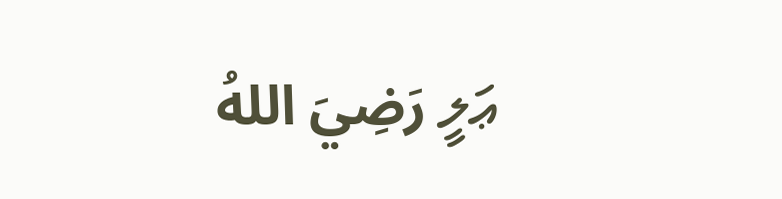ޢަލީ رَضِيَ اللهُ